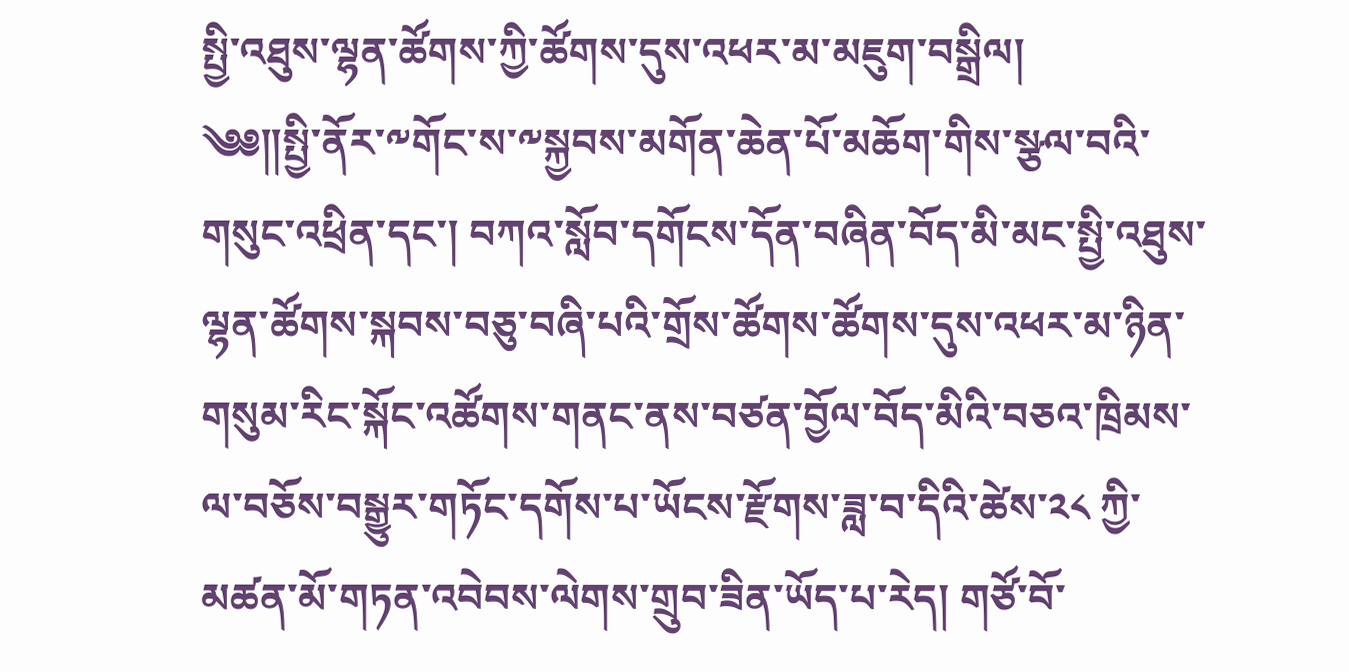སྤྱི་འཐུས་ལྷན་ཚོགས་ཀྱི་ཚོགས་དུས་འཕར་མ་མཇུག་བསྒྲིལ།
༄༅༎སྤྱི་ནོར་༸གོང་ས་༸སྐྱབས་མགོན་ཆེན་པོ་མཆོག་གིས་སྩལ་བའི་གསུང་འཕྲིན་དང་། བཀའ་སློབ་དགོངས་དོན་བཞིན་བོད་མི་མང་སྤྱི་འཐུས་ལྷན་ཚོགས་སྐབས་བཅུ་བཞི་པའི་གྲོས་ཚོགས་ཚོགས་དུས་འཕར་མ་ཉིན་གསུམ་རིང་སྐོང་འཚོགས་གནང་ནས་བཙན་བྱོལ་བོད་མིའི་བཅའ་ཁྲིམས་ལ་བཅོས་བསྒྱུར་གཏོང་དགོས་པ་ཡོངས་རྫོགས་ཟླ་བ་དིའི་ཚེས་༢༨ ཀྱི་མཚན་མོ་གཏན་འབེབས་ལེགས་གྲུབ་ཟིན་ཡོད་པ་རེད། གཙོ་བོ་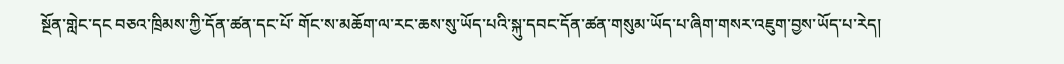སྔོན་གླེང་དང བཅའ་ཁྲིམས་ཀྱི་དོན་ཚན་དང་པོ་ གོང་ས་མཆོག་ལ་རང་ཆས་སུ་ཡོད་པའི་སྐུ་དབང་དོན་ཚན་གསུམ་ཡོད་པ་ཞིག་གསར་འཇུག་བྱས་ཡོད་པ་རེད།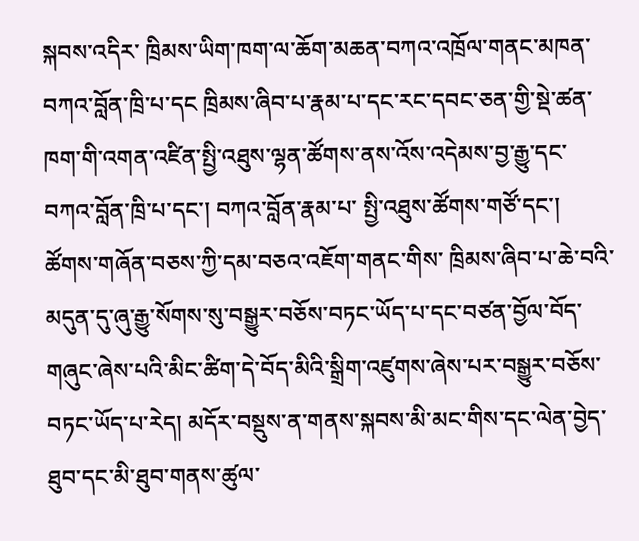སྐབས་འདིར་ ཁྲིམས་ཡིག་ཁག་ལ་ཆོག་མཆན་བཀའ་འཁྲོལ་གནང་མཁན་བཀའ་བློན་ཁྲི་པ་དང ཁྲིམས་ཞིབ་པ་རྣམ་པ་དང་རང་དབང་ཅན་གྱི་སྡེ་ཚན་ཁག་གི་འགན་འཛིན་སྤྱི་འཐུས་ལྷན་ཚོགས་ནས་འོས་འདེམས་བྱ་རྒྱུ་དང་ བཀའ་བློན་ཁྲི་པ་དང་། བཀའ་བློན་རྣམ་པ་ སྤྱི་འཐུས་ཚོགས་གཙོ་དང་། ཚོགས་གཞོན་བཅས་ཀྱི་དམ་བཅའ་འཇོག་གནང་གིས་ ཁྲིམས་ཞིབ་པ་ཆེ་བའི་མདུན་དུ་ཞུ་རྒྱུ་སོགས་སུ་བསྒྱུར་བཅོས་བཏང་ཡོད་པ་དང་བཙན་བྱོལ་བོད་གཞུང་ཞེས་པའི་མིང་ཚིག་དེ་བོད་མིའི་སྒྲིག་འཛུགས་ཞེས་པར་བསྒྱུར་བཅོས་བཏང་ཡོད་པ་རེད། མདོར་བསྡུས་ན་གནས་སྐབས་མི་མང་གིས་དང་ལེན་བྱེད་ཐུབ་དང་མི་ཐུབ་གནས་ཚུལ་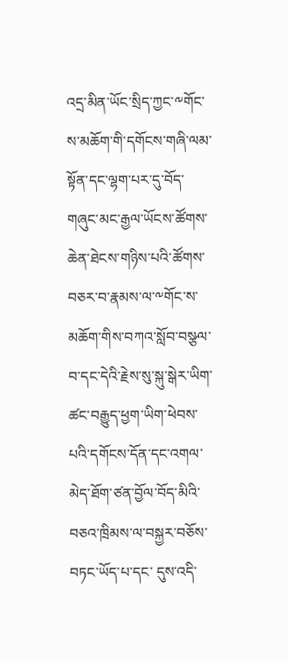འདྲ་མིན་ཡོང་སྲིད་ཀྱང་༸གོང་ས་མཆོག་གི་དགོངས་གཞི་ལམ་སྟོན་དང་ལྷག་པར་དུ་བོད་གཞུང་མང་རྒྱལ་ཡོངས་ཚོགས་ཆེན་ཐེངས་གཉིས་པའི་ཚོགས་བཅར་བ་རྣམས་ལ་༸གོང་ས་མཆོག་གིས་བཀའ་སློབ་བསྩལ་བ་དང་དེའི་རྗེས་སུ་སྐུ་སྒེར་ཡིག་ཚང་བརྒྱུད་ཕྱག་ཡིག་ཕེབས་པའི་དགོངས་དོན་དང་འགལ་མེད་ཐོག་ཙན་བྱོལ་བོད་མིའི་བཅའ་ཁྲིམས་ལ་བསྐྱར་བཅོས་བཏང་ཡོད་པ་དང་ དུས་འདི་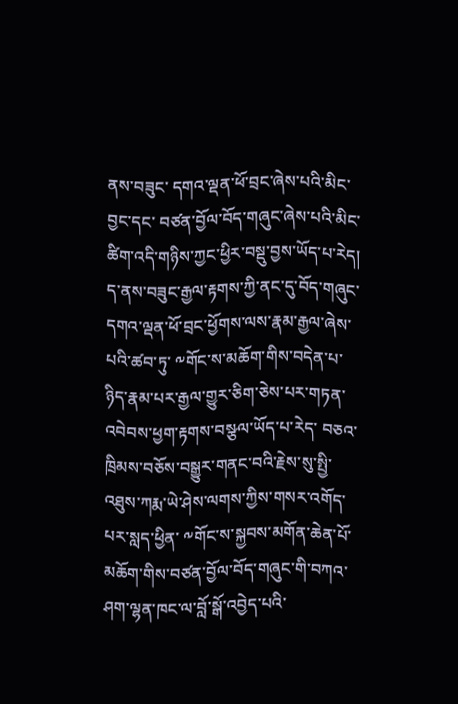ནས་བཟུང་ དགའ་ལྡན་ཕོ་བྲང་ཞེས་པའི་མིང་བྱང་དང་ བཙན་བྱོལ་བོད་གཞུང་ཞེས་པའི་མིང་ཚིག་འདི་གཉིས་ཀྱང་ཕྱིར་བསྡུ་བྱས་ཡོད་པ་རེད།
ད་ནས་བཟུང་རྒྱལ་རྟགས་ཀྱི་ནང་དུ་བོད་གཞུང་དགའ་ལྡན་ཕོ་བྲང་ཕྱོགས་ལས་རྣམ་རྒྱལ་ཞེས་པའི་ཚབ་ཏུ་ ༸གོང་ས་མཆོག་གིས་བདེན་པ་ཉིད་རྣམ་པར་རྒྱལ་གྱུར་ཅིག་ཅེས་པར་གཏན་འབེབས་ཕྱག་རྟགས་བསྩལ་ཡོད་པ་རེད་ བཅའ་ཁྲིམས་བཅོས་བསྒྱུར་གནང་བའི་རྗེས་སུ་སྤྱི་འཐུས་ཀརྨ་ཡེ་ཤེས་ལགས་ཀྱིས་གསར་འགོད་པར་སླད་ཕྱིན་ ༸གོང་ས་སྐྱབས་མགོན་ཆེན་པོ་མཆོག་གིས་བཙན་བྱོལ་བོད་གཞུང་གི་བཀའ་ཤག་ལྷན་ཁང་ལ་བློ་སྒོ་འབྱེད་པའི་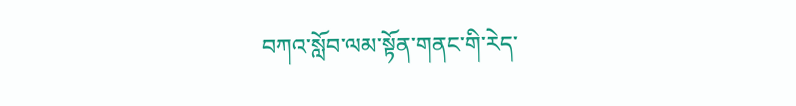བཀའ་སློབ་ལམ་སྟོན་གནང་གི་རེད་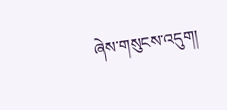ཞེས་གསུངས་འདུག།